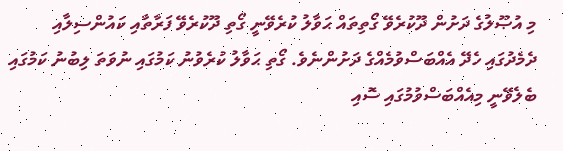މި އުޞޫލުގެ ދަށުން ދޫކުރެވޭ ގޯތިތައް ޙަވާލު ކުރެވޭނީ ގޯތި ދޫކުރެވޭ ފަރާތާއި ކައުންސިލާއި ދެމެދުގައި ހެދޭ އެއްބަސްވުމެއްގެ ދަށުންނެވެ. ގޯތި ޙަވާލު ކުރެވުނު ކަމުގައި ނުވަތަ ލިބުނު ކަމުގައި ބެލެވޭނީ މިއެއްބަސްވުމުގައި ސޮއި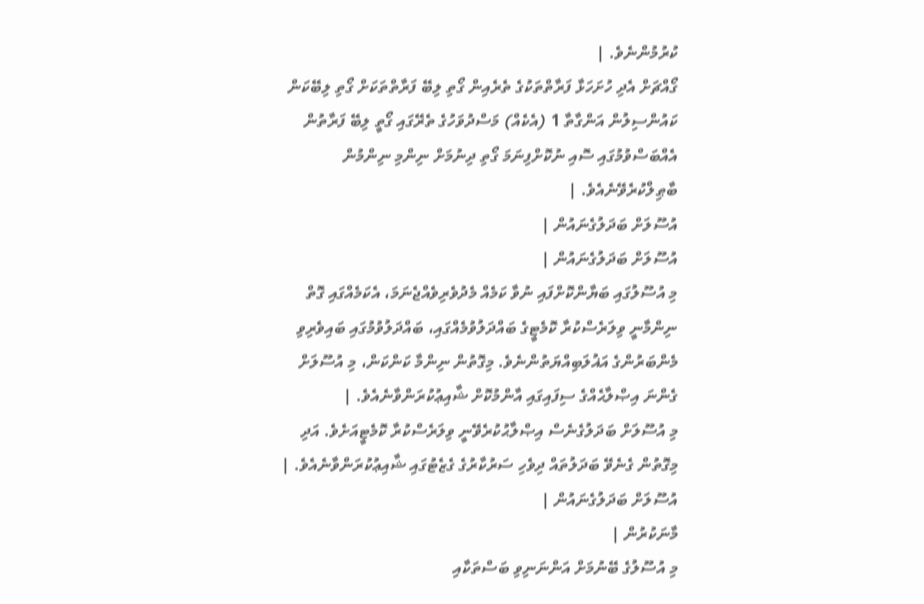ކުރުމުންނެވެ. |
ގޯއްޗަށް އެދި ހުށަހަޅާ ފަރާތްތަކުގެ ތެރެއިން ގޯތި ލިބޭ ފަރާތްތަކަށް ގޯތި ލިބޭކަން ކައުންސިލުން އަންގާތާ 1 (އެކެއް) މަސްދުވަހުގެ ތެރޭގައި ގޯތީ ލިބޭ ފަރާތުން އެއްބަސްވުމުގައި ސޮއި ނުކޮށްފިނަމަ ގޯތި ދިނުމަށް ނިންމި ނިންމުން ބާޠިލްކުރެވޭނެއެވެ. |
އުސޫލަށް ބަދަލުގެނައުން |
އުސޫލަށް ބަދަލުގެނައުން |
މި އުސޫލުގައި ބަޔާންކޮށްފައި ނުވާ ކަމެއް މެދުވެރިވެއްޖެނަމަ، އެކަމެއްގައި ގޮތް ނިންމާނީ ވިލަރެސްކުރާ ކޮމެޓީގެ ބައްދަލުވުމެއްގައި، ބައްދަލުވުމުގައި ބައިވެރިވި މެންބަރުންގެ އަޣުލަބިއްޔަތުންނެވެ. މިގޮތުން ނިންމާ ކަންކަން، މި އުސޫލަށް ގެންނަ އިޞްލާޙެއްގެ ސިފައިގައި އާންމުކޮށް ޝާއިޢުކުރަންވާނެއެވެ. |
މި އުސޫލަށް ބަދަލުގެނެސް އިޞްލާޙުކުރެވޭނީ ވިލަރެސްކުރާ ކޮމެޓީއަށެވެ. އަދި މިގޮތުން ގެނެވޭ ބަދަލުތައް ދިވެހި ސަރުކާރުގެ ގެޒެޓުގައި ޝާއިޢުކުރަންވާނެއެވެ. |
އުސޫލަށް ބަދަލުގެނައުން |
މާނަކުރުން |
މި އުސޫލުގެ ބޭނުމަށް އަންނަނިވި ބަސްތަކާއި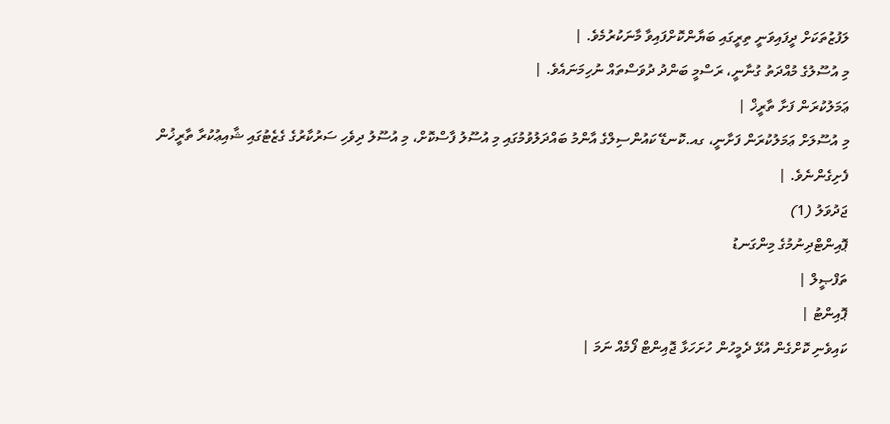ލަފުޒުތަކަށް ދީފައިވަނީ ތިރީގައި ބަޔާންކޮށްފައިވާ މާނަކުރުމެވެ. |
މި އުސޫލުގެ މުއްދަތު ގުނާނީ، ރަސްމީ ބަންދު ދުވަސްތައް ނުހިމަނައެވެ. |
ޢަމަލުކުރަން ފަށާ ތާރީޚް |
މި އުސޫލަށް ޢަމަލުކުރަން ފަށާނީ، ގއ.ކޮނޑޭ ކައުންސިލްގެ އާންމު ބައްދަލުވުމުގައި މި އުސޫލު ފާސްކޮށް، މި އުސޫލު ދިވެހި ސަރުކާރުގެ ގެޒެޓުގައި ޝާއިޢުކުރާ ތާރީޚުން ފެށިގެންނެވެ. |
ޖަދުވަލު (1)
ޕޮއިންޓްދިނުމުގެ މިންގަނޑު
ތަފްޞީލް |
ޕޮއިންޓު |
ކައިވެނި ކޮށްގެން އުޅޭ ދެމީހުން ހުށަހަޅާ ޖޮއިންޓް ފޯމެއް ނަމަ |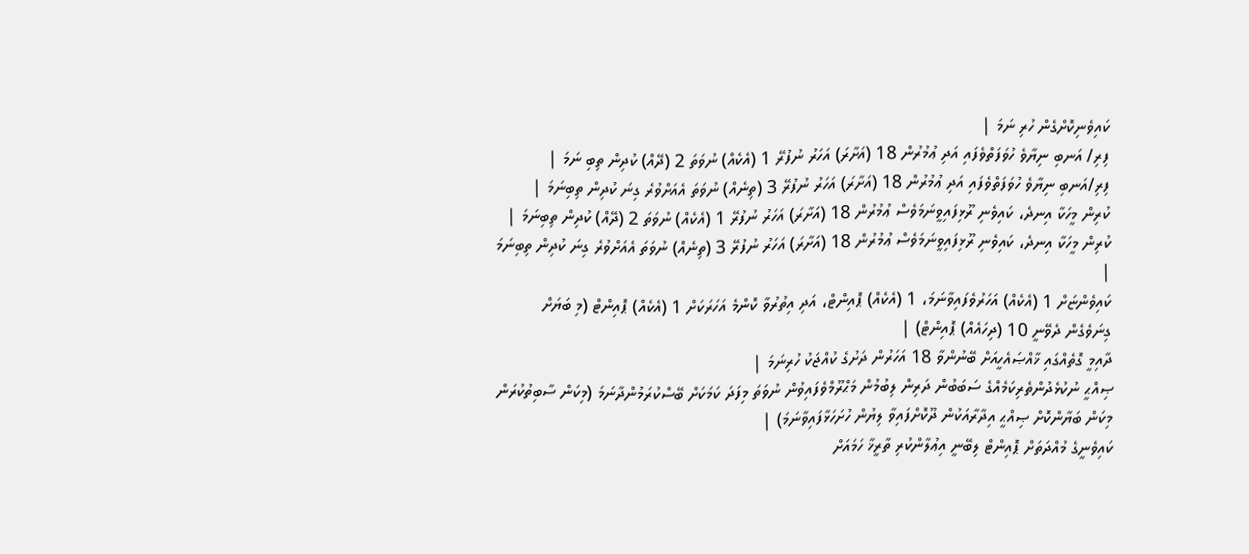ކައިވެނިކޮށްގެން ހުރި ނަމަ |
ފިރި/ އަނބި ނިޔާވެ ހުވަފަތްވެފައި އަދި ޢުމުރުން 18 (އަށާރަ) އަހަރު ނުފުރޭ 1 (އެކެއް) ނުވަތަ 2 (ދޭއް) ކުދިން ތިބި ނަމަ |
ފިރި/އަނބި ނިޔާވެ ހުވަފަތްވެފައި އަދި ޢުމުރުން 18 (އަށާރަ) އަހަރު ނުފުރޭ 3 (ތިނެއް) ނުވަތަ އެއަށްވުރެ ގިނަ ކުދިން ތިބިނަމަ |
ކުރިން މީހަކާ އިނދެ، ކައިވެނި ރޫޅިފައިވީނަމަވެސް ޢުމުރުން 18 (އަށާރަ) އަހަރު ނުފުރޭ 1 (އެކެއް) ނުވަތަ 2 (ދޭއް) ކުދިން ތިބިނަމަ |
ކުރިން މީހަކާ އިނދެ، ކައިވެނި ރޫޅިފައިވީނަމަވެސް ޢުމުރުން 18 (އަށާރަ) އަހަރު ނުފުރޭ 3 (ތިނެއް) ނުވަތަ އެއަށްވުރެ ގިނަ ކުދިން ތިބިނަމަ |
ކައިވެންޏަށް 1 (އެކެއް) އަހަރުވެފައިވާނަމަ، 1 (އެކެއް) ޕޮއިންޓް، އަދި އިތުރުވާ ކޮންމެ އަހަރަކަށް 1 (އެކެއް) ޕޮއިންޓް (މި ބަޔަށް ގިނަވެގެން ދެވޭނީ 10 (ދިހައެއް) ޕޮއިންޓް) |
ދާއިމީ ގޮތެއްގައި ޚާއްޞައެހީއަށް ބޭނުންވާ 18 އަހަރުން ދަށުގެ ކުއްޖަކު ހުރިނަމަ |
ޞިއްޙީ ނުކުޅެދުންތެރިކަމެއްގެ ސަބަބުން ދަރިން ލިބުމުން މަޙްރޫމްވެފައިވުން ނުވަތަ މިފަދަ ކަމަކަށް ބޭސްކުރަމުންދާނަމަ (މިކަން ސާބިތުކުރަން މިކަން ބަޔާންކޮށް ޞިއްޙީ އިދާރާއަކުން ދޫކޮށްފައިވާ ލިޔުން ހުށަހަޅާފައިވާނަމަ) |
ކައިވެނީގެ މުއްދަތަށް ޕޮއިންޓް ލިބޭނީ އިޢުލާންކުރި ތާރީޚާ ހަމައަށް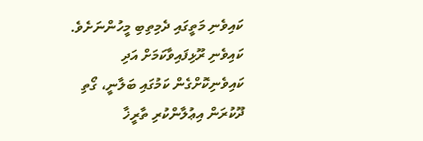ކައިވެނި މަތީގައި ދެމިތިބި މީހުންނަށެވެ. ކައިވެނި ރޫޅިފައިވާކަމަށް އަދި ކައިވެނިކޮށްގެން ކަމުގައި ބަލާނީ، ގޯތި ދޫކުރަން އިޢުލާންކުރި ތާރީޚާ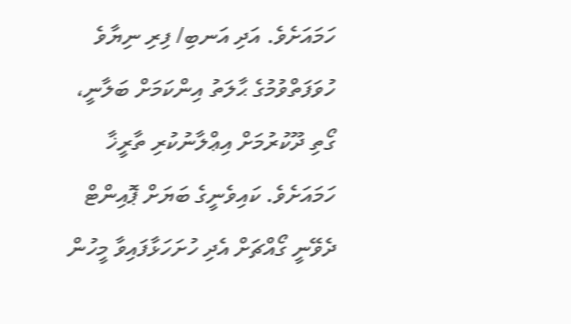ހަމައަށެވެ. އަދި އަނބި/ ފިރި ނިޔާވެ ހުވަފަތްވުމުގެ ޙާލަތު އިންކަމަށް ބަލާނީ، ގޯތި ދޫކުރުމަށް އިޢްލާނުކުރި ތާރީޚާ ހަމައަށެވެ. ކައިވެނީގެ ބަޔަށް ޕޮއިންޓް ދެވޭނީ ގޯއްޗަށް އެދި ހުށަހަޅާފައިވާ މީހުން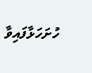ހުށަހަޅާފައިވާ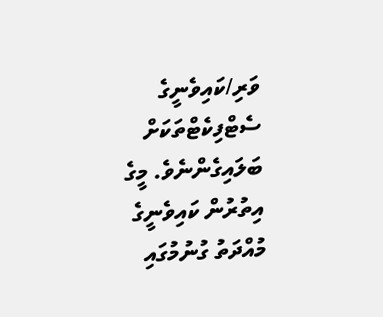ވަރި/ކައިވެނީގެ ސެޓްފިކެޓްތަކަށް ބަލައިގެންނެވެ. މީގެ އިތުރުން ކައިވެނީގެ މުއްދަތު ގުނުމުގައި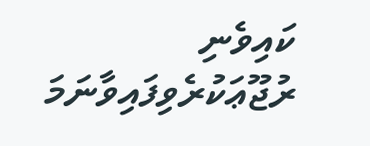ކައިވެނި ރުޖޫޢަކުރެވިފައިވާނަމަ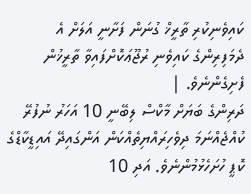ކައިވެނިކުރި ތާރީޚް ގުނަން ފަށާނީ އަލަށް އެ ދެމަފިރިންގެ ކައިވެނި ރުޖޫޢަކޮށްފައިވާ ތާރީޚުން ފެށިގެންނެވެ. |
ދަރިންގެ ބަޔަށް މާކްސް ލިބޭނީ 10 އަހަރު ނުފުރޭ ކުއްޖެއްނަމަ ދިވެހިރައްޔިތެއްކަން އަންގައިދޭ އައިޑީކާޑްގެ ކޮޕީ ހުށަހެޅުމުންނެވެ. އަދި 10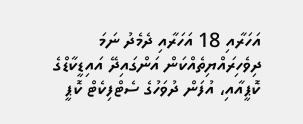އަހަރާއި 18 އަހަރާއި ދެމެދު ނަމަ ދިވެހިރައްޔިތެއްކަން އަންގައިދޭ އައިޑީކާޑްގެ ކޮޕީއާއި، އުފަން ދުވަހުގެ ސެޓްފިކެޓް ކޮޕީ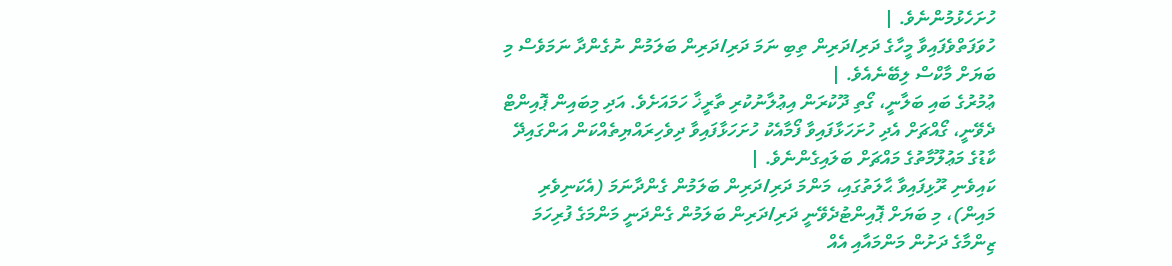ހުށަހެޅުމުންނެވެ. |
ހުވަފަތްވެފައިވާ މީހާގެ ދަރި/ދަރިން ތިބި ނަމަ ދަރި/ދަރިން ބަލަމުން ނުގެންދާ ނަމަވެސް މި ބަޔަށް މާކްސް ލިބޭނެއެވެ. |
ޢުމުރުގެ ބައި ބަލާނީ، ގޯތި ދޫކުރަން އިޢުލާނުކުރި ތާރީޚާ ހަމައަށެވެ. އަދި މިބައިން ޕޮއިންޓް ދެވޭނީ، ގޯއްޗަށް އެދި ހުށަހަޅާފައިވާ ފޯމާއެކު ހުށަހަޅާފައިވާ ދިވެހިރައްޔިތެއްކަން އަންގައިދޭ ކާޑުގެ މަޢުލޫމާތުގެ މައްޗަށް ބަލައިގެންނެވެ. |
ކައިވެނި ރޫޅިފައިވާ ޙާލަތުގައި، މަންމަ ދަރި/ދަރިން ބަލަމުން ގެންދާނަމަ (އެކަނިވެރި މައިން)، މި ބަޔަށް ޕޮއިންޓުދެވޭނީ ދަރި/ދަރިން ބަލަމުން ގެންދަނީ މަންމަގެ ފުރިހަމަ ޒިންމާގެ ދަށުން މަންމައާއި އެއް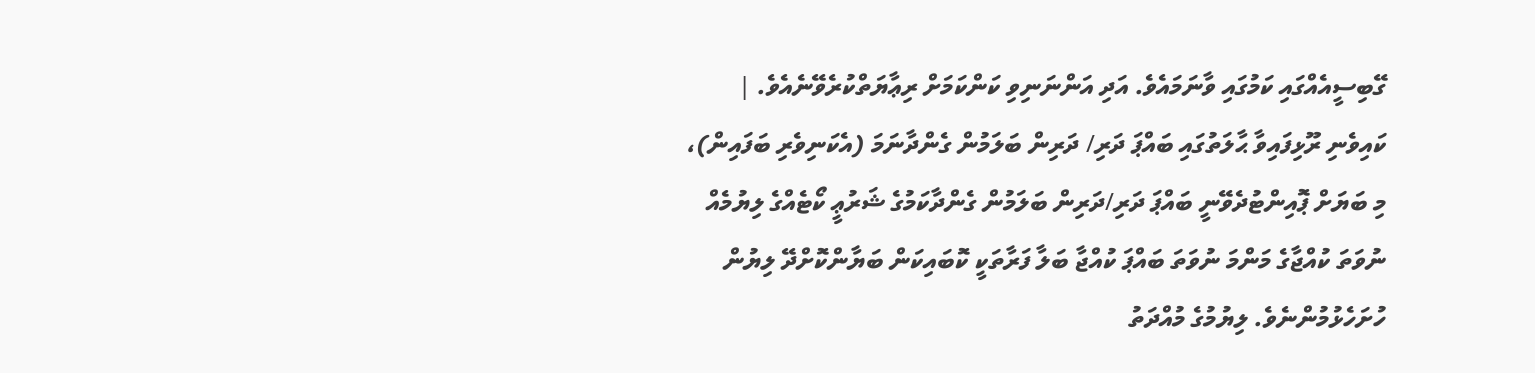ގޭބިސީއެއްގައި ކަމުގައި ވާނަމައެވެ. އަދި އަންނަނިވި ކަންކަމަށް ރިޢާޔަތްކުރެވޭނެއެވެ. |
ކައިވެނި ރޫޅިފައިވާ ޙާލަތުގައި ބައްޕަ ދަރި/ ދަރިން ބަލަމުން ގެންދާނަމަ (އެކަނިވެރި ބަފައިން)، މި ބަޔަށް ޕޮއިންޓުދެވޭނީ ބައްޕަ ދަރި/ދަރިން ބަލަމުން ގެންދާކަމުގެ ޝަރުޢީ ކޯޓެއްގެ ލިޔުމެއް ނުވަތަ ކުއްޖާގެ މަންމަ ނުވަތަ ބައްޕަ ކުއްޖާ ބަލާ ފަރާތަކީ ކޮބައިކަން ބަޔާންކޮށްދޭ ލިޔުން ހުށަހެޅުމުންނެވެ. ލިޔުމުގެ މުއްދަތު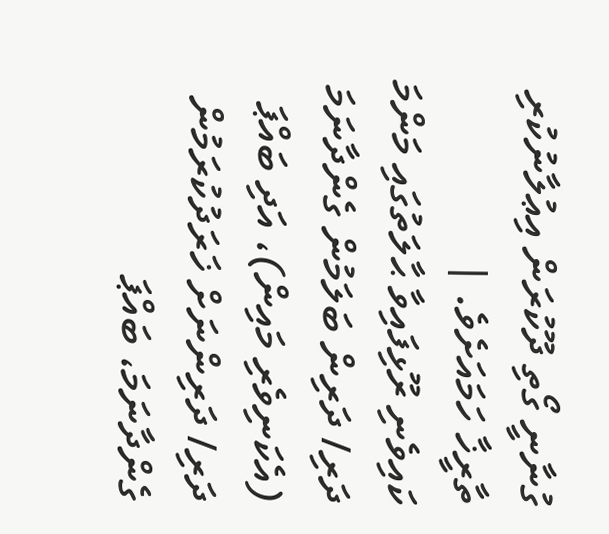ގުނާނީ ގޯތި ދޫކުރަން އިޢުލާނުކުރި ތާރީޚާ ހަމައަށެވެ. |
ކައިވެނި ރޫޅިފައިވާ ޙާލަތުގައި މަންމަ ދަރި/ ދަރިން ބަލަމުން ގެންދާނަމަ (އެކަނިވެރި މައިން)، އަދި ބައްޕަ ދަރި/ ދަރިންނަށް ޚަރަދުކުރަމުން ގެންދާނަމަ، ބައްޕަ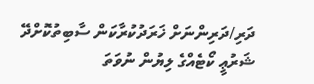ދަރި/ދަރިންނަށް ޚަރަދުކުރާކަން ސާބިތުކޮށްދޭ ޝަރުޢީ ކޯޓެއްގެ ލިޔުން ނުވަތަ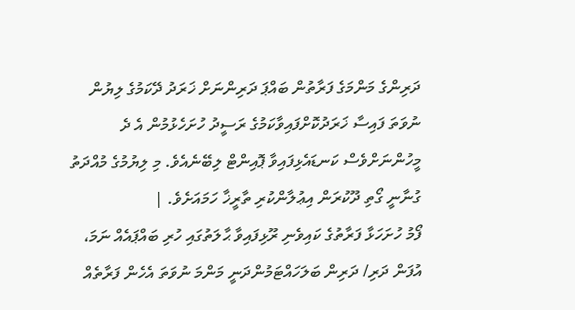ދަރިންގެ މަންމަގެ ފަރާތުން ބައްޕަ ދަރިންނަށް ޚަރަދު ދޭކަމުގެ ލިޔުން ނުވަތަ ފައިސާ ޚަރަދުކޮށްފައިވާކަމުގެ ރަސީދު ހުށަހެޅުމުން އެ ދެ މީހުންނަށްވެސް ކަނޑައެޅިފައިވާ ޕޮއިންޓް ލިބޭނެއެވެ. މި ލިޔުމުގެ މުއްދަތު ގުނާނީ ގޯތި ދޫކުރަން އިޢުލާންކުރި ތާރީޚާ ހަމައަށެވެ. |
ފޯމު ހުށަހަޅާ ފަރާތުގެ ކައިވެނި ރޫޅިފައިވާ ޙާލަތުގައި ހުރި ބައްޕައެއް ނަމަ، އުފަން ދަރި/ ދަރިން ބަލަހައްޓަމުންދަނީ މަންމަ ނުވަތަ އެހެން ފަރާތެއް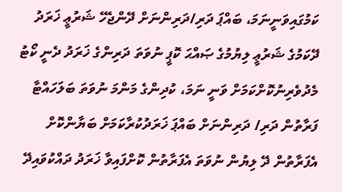ކަމުގައިވަނީނަމަ، ބައްޕަ ދަރި/ދަރިންނަށް ދޭންޖެހޭ ޝަރުޢީ ޚަރަދު ދޭކަމުގެ ޝަރުޢީ ލިޔުމުގެ ޞައްޙަ ކޮޕީ ނުވަތަ ދަރިންގެ ޚަރަދު ދެނީ ކޯޓު މެދުވެރިނުކޮށްކަމަށް ވަނީ ނަމަ، ކުދިންގެ މަންމަ ނުވަތަ ބަލަހައްޓާ ފަރާތުން ދަރި/ ދަރިންނަށް ބައްޕަ ޚަރަދުކުރާކަމަށް ބަޔާންކޮށް އެފަރާތުން ދޭ ލިޔުން ނުވަތަ އެފަރާތުން ކޮށްފައިވާ ޚަރަދު ދައްކުވައިދޭ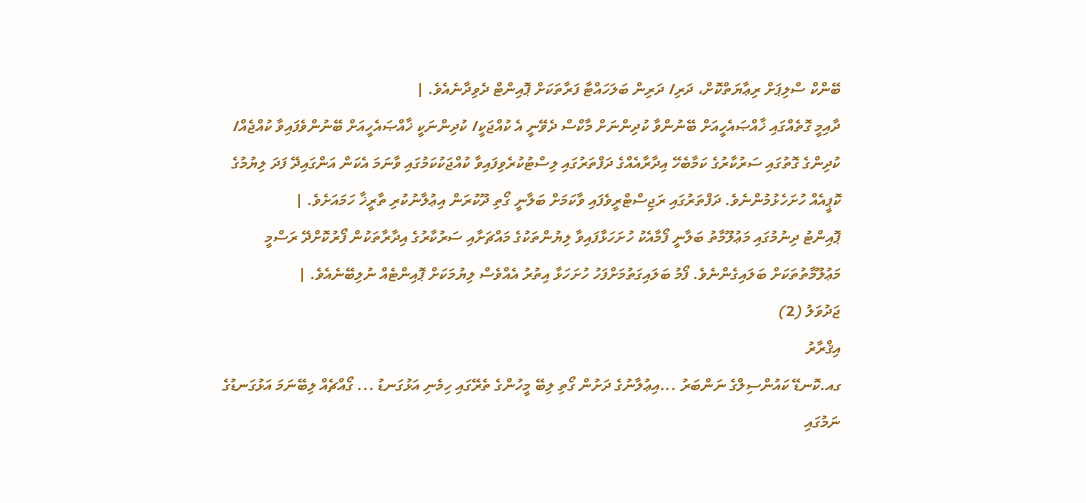ބޭންކް ސްލިޕަށް ރިޢާޔަތްކޮށް، ދަރި/ ދަރިން ބަލަހައްޓާ ފަރާތަކަށް ޕޮއިންޓް ދެވިދާނެއެވެ. |
ދާއިމީ ގޮތެއްގައި ޚާއްޞައެހީއަށް ބޭނުންވާ ކުދިންނަށް މާކްސް ދެވޭނީ އެ ކުއްޖަކީ/ ކުދިންނަކީ ޚާއްޞައެހީއަށް ބޭނުންވެފައިވާ ކުއްޖެއް/ ކުދިންގެ ގޮތުގައި ސަރުކާރުގެ ކަމާބެހޭ އިދާރާއެއްގެ ދަފްތަރުގައި ލިސްޓުކުރެވިފައިވާ ކުއްޖަކުކަމުގައި ވާނަމަ އެކަން އަންގައިދޭ ފަދަ ލިޔުމުގެ ކޮޕީއެއް ހުށަހެޅުމުންނެވެ. ދަފްތަރުގައި ރަޖިސްޓްރީވެފައި ވާކަމަށް ބަލާނީ ގޯތި ދޫކުރަން އިޢުލާނުކުރި ތާރީޚާ ހަމައަށެވެ. |
ޕޮއިންޓު ދިނުމުގައި މަޢުލޫމާތު ބަލާނީ ފޯމާއެކު ހުށަހަޅާފައިވާ ލިޔުންތަކުގެ މައްޗަށާއި ސަރުކާރުގެ އިދާރާތަކުން ފޯރުކޮށްދޭ ރަސްމީ މަޢުލޫމާތުތަކަށް ބަލައިގެންނެވެ. ފޯމު ބަލައިގަތުމަށްފަހު ހުށަހަޅާ އިތުރު އެއްވެސް ލިޔުމަކަށް ޕޮއިންޓެއް ނުލިބޭނެއެވެ. |
ޖަދުވަލު (2)
އިޤްރާރު
ގއ.ކޮނޑޭ ކައުންސިލްގެ ނަންބަރު ...އިޢުލާނުގެ ދަށުން ގޯތި ލިބޭ މީހުންގެ ތެރޭގައި ހިމެނި އަޅުގަނޑު ... ގޯއްޗެއް ލިބޭނަމަ އަޅުގަނޑުގެ ނަމުގައި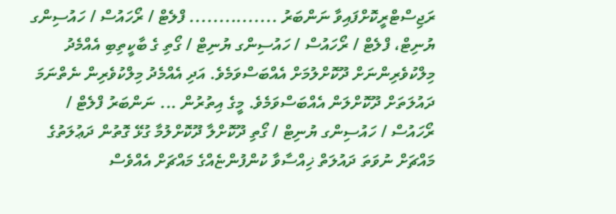ރަޖިސްޓްރީކޮށްފައިވާ ނަންބަރު ............... ފްލެޓް / ރޯހައުސް / ހައުސިންގ ޔުނިޓް، ފްލެޓް / ރޯހައުސް / ހައުސިންގ ޔުނިޓް / ގޯތި ގެ ބާކީތިބި އެއްމެދު މިލްކުވެރިންނަށް ދޫކޮށްލުމަށް އެއްބަސްވަމެވެ. އަދި އެއްމެދު މިލްކުވެރިން ނެތްނަމަ ދައުލަތަށް ދޫކޮށްލަން އެއްބަސްވަމެވެ. މީގެ އިތުރުން ... ނަންބަރު ފްލެޓް / ރޯހައުސް / ހައުސިންގ ޔުނިޓް / ގޯތި ދޫކޮށްލާ ދޫކޮށްލުމާ ގުޅޭ ގޮތުން ދަޢުލަތުގެ މައްޗަށް ނުވަތަ ދައުލަތް ޚިއްސާވާ ކުންފުންޏެއްގެ މައްޗަށް އެއްވެސް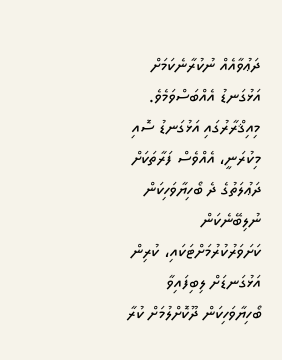ދަޢުވާއެއް ނުކުރާނެކަމަށް އަޅުގަނޑު އެއްބަސްވަމެވެ.
މިއިޤްރާރުގައި އަޅުގަނޑު ސޮއި މިކުރަނީ، އެއްވެސް ފަރާތަކަށް ދަޢުލަތުގެ ދެ ބޯހިޔާވަހިކަން ނުލިބޭނެކަން ކަށަވަރުކުރުމަށްޓަކައި، ކުރިން އަޅުގަނޑަށް ލިބިފައިވާ ބޯހިޔާވަހިކަން ދޫކޮށްލުމަށް ކުރާ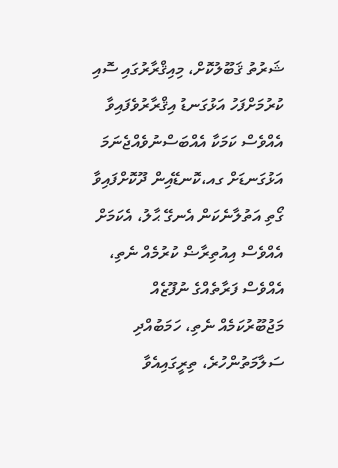ޝަރުތު ޤަބޫލުކޮށް، މިއިޤްރާރުގައި ސޮއި ކުރުމަށްފަހު އަޅުގަނޑު އިޤްރާރުވެފައިވާ އެއްވެސް ކަމަކާ އެއްބަސްނުވެއްޖެނަމަ އަޅުގަނޑަށް ގއ،ކޮނޑޭއިން ދޫކޮށްފައިވާ ގޯތި އަތުލާނެކަން އެނގޭ ޙާލު، އެކަމަށް އެއްވެސް އިއުތިރާޟް ކުރުމެއް ނެތި، އެއްވެސް ފަރާތެއްގެ ނުފޫޒެއް މަޖުބޫރުކަމެއް ނެތި، ހަމަބުއްދި ސަލާމަތުންހުރެ، ތިރީގައިއެވާ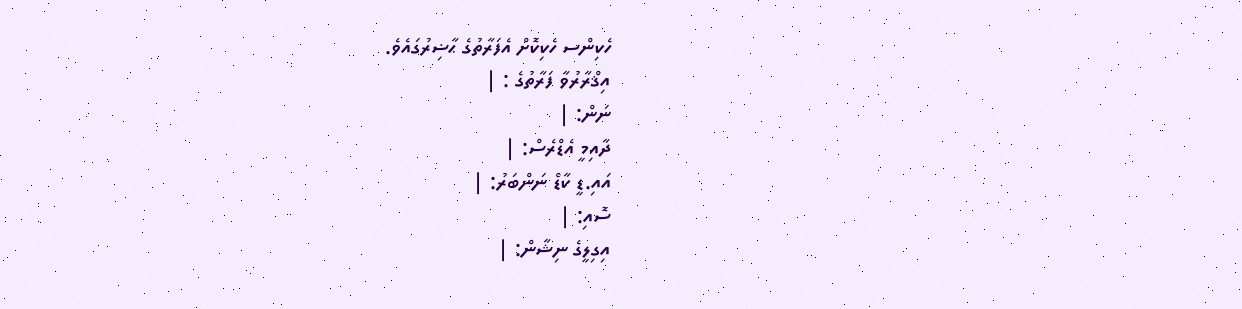ހެކިންސ ހެކިކޮށް އެފަރާތުގެ ޙާޟިރުގައެވެ.
އިޤްރާރުވާ ފަރާތުގެ : |
ނަން: |
ދާއިމީ އެޑްރެސް: |
އައި.ޑީ ކާޑް ނަންބަރު: |
ސޮއި: |
އިގިލީގެ ނިޝާން: |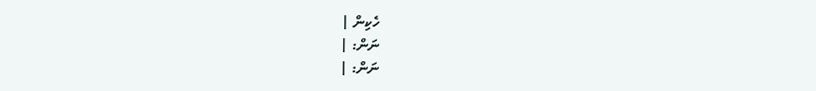ހެކިން |
ނަން: |
ނަން: |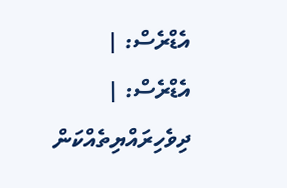އެޑްރެސް: |
އެޑްރެސް: |
ދިވެހިރައްޔިތެއްކަން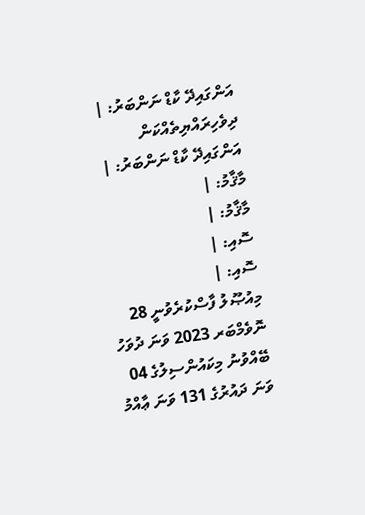އަންގައިދޭ ކާޑް ނަންބަރު: |
ދިވެހިރައްޔިތެއްކަން އަންގައިދޭ ކާޑް ނަންބަރު: |
މާޤާމު: |
މާޤާމު: |
ސޮއި: |
ސޮއި: |
މިއުޞޫލު ފާސްކުރެވުނީ 28 ނޮވެމްބަރ 2023 ވަނަ ދުވަހު ބޭއްވުނު މިކައުންސިލުގެ 04 ވަނަ ދައުރުގެ 131 ވަނަ ޢާއްމު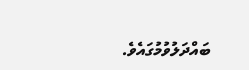ބައްދަލުވުމުގައެވެ.